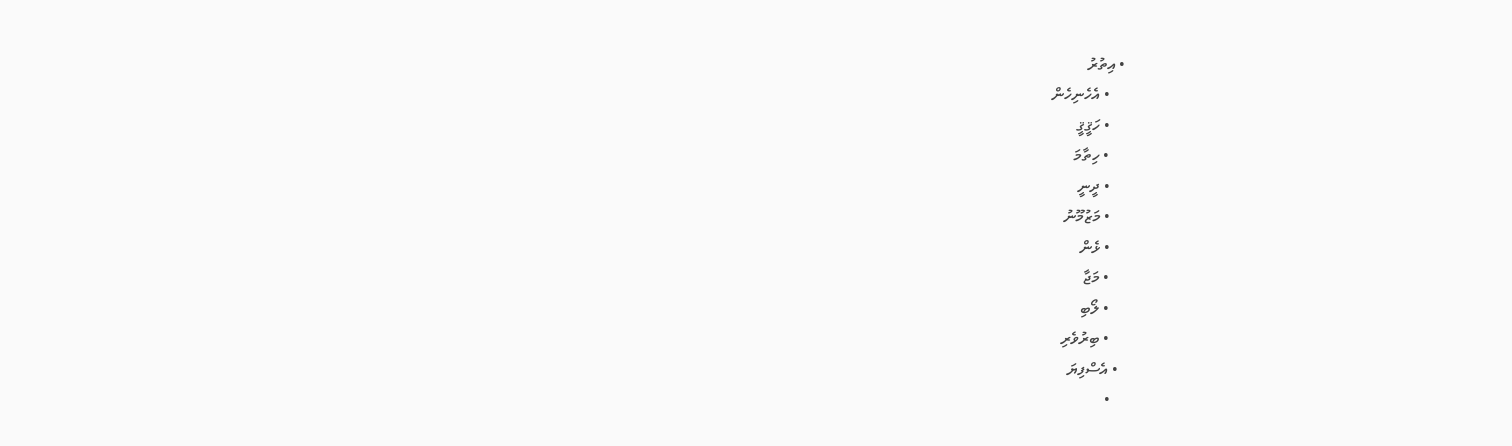• އިތުރު
    • އެހެނިހެން
    • ހަޤީޤީ
    • ހިތާމަ
    • ދީނީ
    • މަޒުމޫނު
    • ޅެން
    • މަޖާ
    • ލޯބި
    • ބިރުވެރި
  • އެސްފިޔަ
    •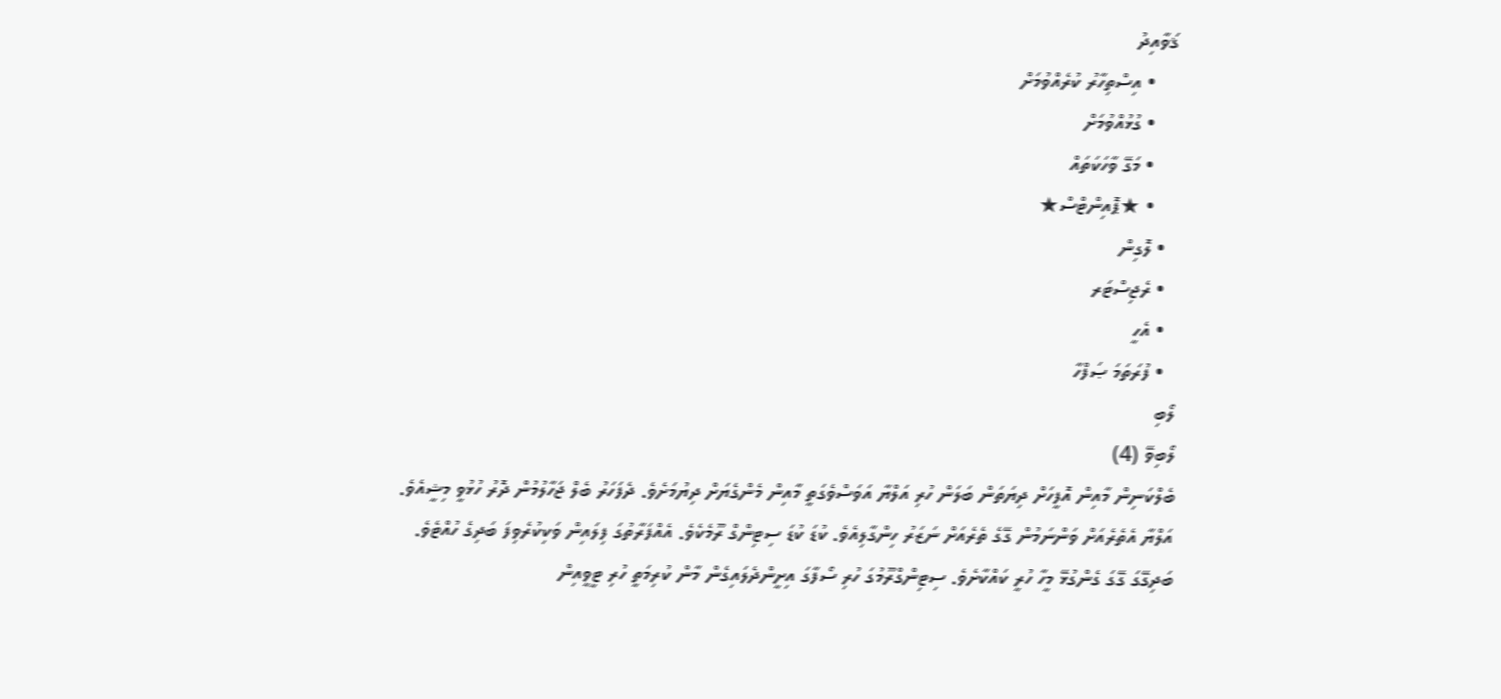ޤަވާއިދު
    • އިސްތިހާރު ކުރެއްވުމަށް
    • ގުޅުއްވުމަށް
    • މަގޭ ވާހަކަތައް
    • ★ޕޮއިންޓްސް★
  • ލޮގިން
  • ރެޖިސްޓަރ
  • އެހީ
  • ފުރަތަމަ ޞަފްހާ
ލޯބި
ލޯބިވޭ (4)
ބެލްކަނިން މާއިން އޮފީހަށް ދިޔަތަން ބަލަން ހުރި އަލްޔާ އަވަސްވެގަތީ މާއިން މެންގެޔަށް ދިޔުމަށެވެ. ދެފަހަރު ބެލް ޖަހާލުމުން ދޮރު ހުޅުވީ މިޝީއެވެ. އަލްޔާ އެތެރެއަށް ވަންނަމުން ގޭގެ ތެރެއަށް ނަޒަރު ހިންގާލިއެވެ. ކުޑަ ކުޑަ ސިޓިންގް ރޫމެކެވެ. އެއްފަރާތުގަ ފިލައިން ވަކިކުރެވިފަ ބަދިގެ ހުއްޓެވެ. ބަދިގޭގަ ގޭގަ ގެންގުޅޭ މީހާ ހުރީ ކައްކާށެވެ. ސިޓިންގްރޫމުގަ ހުރި ސޯފާގަ އިށީންދެލައިގެން މާން ކުރިމަތީ ހުރި ޓީވީއިން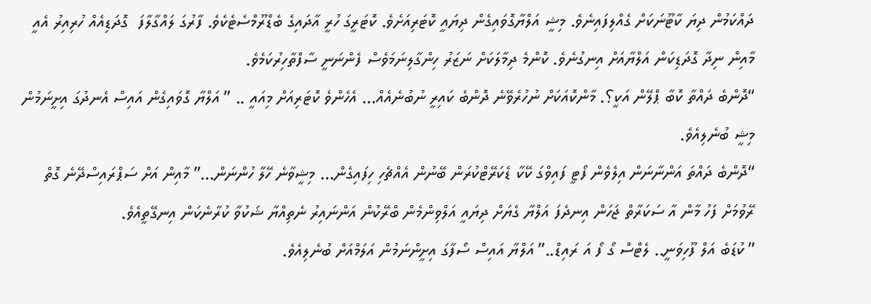ދައްކަމުން ދިޔަ ކާޓޫނަކަށް ގެއްލިފައިނެވެ. މިޝީ އަލްޔާގޮވައިގެން ދިޔައީ ކޮޓަރިއަށެވެ. ކޮޓަރީގަ ހުރީ އާދައިގެ ބެޑްރޫމްސެޓެކެވެ. ފާރުގަ ލައްގާލާފަ  ގޮދަޑިއެއް ހުރިއިރު އެއީ މާއިން ނިދާ ގޮދަޑިކަން އަލްޔާއަށް އިނގުނެވެ. ކޮންމެ ދިމާލަކަށް ނަޒަރު ހިންގާލިނަމަވެސް ފެންނަނީ ސާފްތާހިރުކަމެވެ.
“ދޮންބެ ދައްތާ ކޮބާ ޕްލޭން އަކީ؟. މާންކޮއަކަށް ނުހުރެވޭނެ ދޮންބެ ކައިރީ ނުބުނެއެއް… އެހެންވެ ކޮޓަރިއަށް މިއައީ .. ” އަލްޔާ ގޮވައިގެން އައިސް އެނދުގަ އިށީނަމުން މިޝީ ބުނެލިއެވެ.
“ދޮންބެ ދައްތަ އަންނާނަން އިލެވެން ފޯޓީ ފައިވްގަ ކޭކާ ޑެކަރޭޓްކުރަން ބޭނުން އެއްޗެހި ހިފައިގެން… މިޝީވާނެ ހޭލާ ހުންނަން…” މާއިން އަށް ސަޕްރައިސްދޭނެ ގޮތް ރޭވުމަށް ފަހު މާން އާ ސަކަރާތް ޖަހަން އިނދެފަ އަލްޔާ ގެޔަށް ދިޔައީ އަލްވިންމެން ބްރޭކުން އަންނައިރު ނެތިއްޔާ ޝަކުވާ ކުރާނެކަން އިނގޭތީއެވެ.
” ކުޑަބެ އަލް ފޫހިވަނީ.. ލެޓްސް ގޯ ފޯ އަ ރައިޑް..” އަލްޔާ އައިސް ސޯފާގަ އިށީންނަމުން އަލަމްއަށް ބުނެލިއެވެ.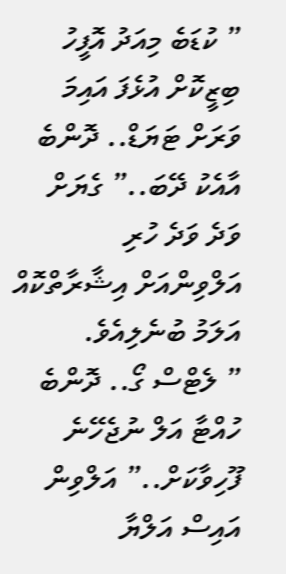” ކުޑަބެ މިއަދު އޮފީހު ބިޒީކޮށް އުޅެފަ އައިމަ ވަރަށް ޓަޔަޑް.. ދޮންބެ އާއެކު ދޭބަ..” ގެޔަށް ވަދެ ވަދެ ހުރި އަލްވިންއަށް އިޝާރާތްކޮއް އަލަމު ބުނެލިއެވެ.
” ލެޓްސް ގޯ.. ދޮންބެ ހުއްޓާ އަލް ނުޖެހޭނެ ފޫހިވާކަށް..” އަލްވިން އައިސް އަލްޔާ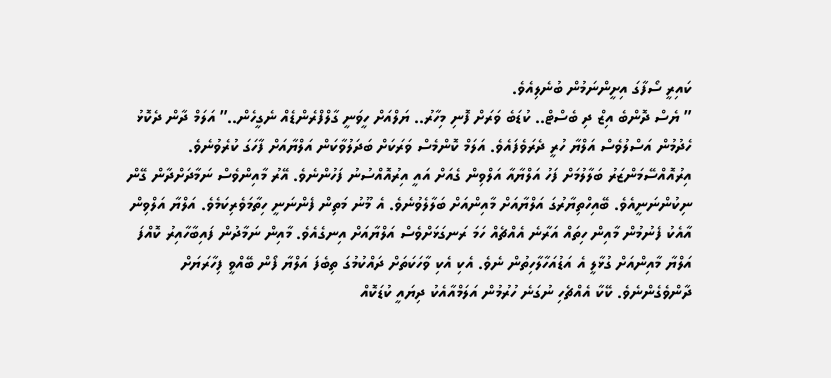ކައިރީ ސޯފާގަ އިށީންނަމުން ބުނެލިއެވެ.
” ޔެސް ދޮންބެ އިޒް ދި ބެސްޓް.. ކުޑަބެ ވަރަށް ފޮނި މިހާރު.. ޔަލްއަށް ހީވަނީ ގާލްފްރެންޑެއް ނެގީހެން..” އަލަމް ދާން ދެކޮޅު ހެދުމުން އަސްލުވެސް އަލްޔާ ހުރީ ދެރަވެފައެވެ. އަލަމް ކޮންމެސް ވަރަކަށް ބަދަލުވާކަން އަލްޔާއަށް ފާހަގަ ކުރެވުނެވެ.
އިރުއޮއްސޭމަންޒަރު ބަލާލުމަށް ފަހު އަލްޔާއާ އަލްވިން ގެއަށް އައީ އިރުއޮއްސުނު ފަހުންނެވެ. އޭރު މާއިންވެސް ނަމާދަށްދާން ގޭން ނިކުންނަނީއެވެ. ބޭއިހްތިޔާރުގަ އަލްޔާއަށް މާއިންއަށް ބަލާލެވުނެވެ. އެ މޫނު މަތިން ފެންނަނީ ހިތާމަވެރިކަމެވެ. އަލްޔާ އަލްވިން އާއެކު ފެނުމުން މާއިން ހިތައް އަރާނެ އެއްޗެއް ހަމަ ރަނގަޅަށްވެސް އަލްޔާއަށް އިނގެއެވެ. މާއިން ނަމާދުން ފައިބާހާއިރު ކޮއްފަ އަލްޔާ މާއިންއަށް ގުޅާލީ އެ އަޑުއަހާލާހިތުން ނެވެ. އެކި އެކި ވާހަކަތަށް ދައްކުމުގަ ތިބެފަ އަލްޔާ ފޯން ބޭއްވީ ފިހާރަޔަށް ދާންވެގެންނެވެ. ކޭކާ އެއްޗެހި ނުގަނެ ހުރުމުން އަލަމްއާއެކު ދިޔައީ ކުޑަކޮއް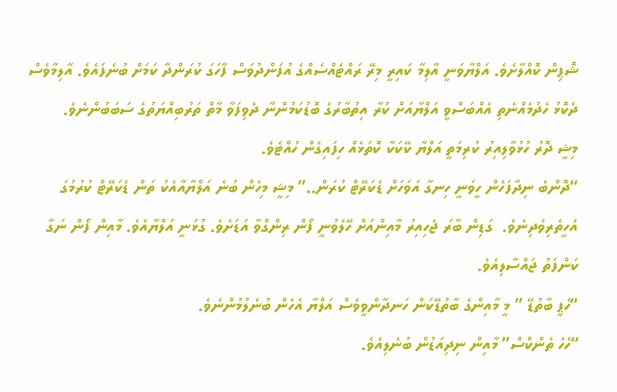ޝޮޕިން ކޮއްލާށެވެ. އަލްޔާވަނީ އާލިމާ ކައިރީ މިރޭ ރައްޓެއްސެއްގެ އުފަންދުވަސް ފާހަގަ ކުރަންދާ ކަމަށް ބުނެފައެވެ. އާލިމާވެސް ދެކޮޅު ހެދުމެއްނެތި އެއްބަސްވީ އަލްޔާއަށް ކުރާ އިތުބާރުގެ ބޮޑުކަމުންނާ ދެވިފަވާ މާތް ތަރުބިއްޔަތުގެ ސަބަބުންނެވެ.
މިޝީ ދޮރު ހުޅުވާލިއިރު ކުރިމަތީ އަލްޔާ ކޭކަކާ ކޮތަޅެއް ހިފައިގެން ހުއްޓެވެ.
“ދޮންބެ ނިދާފަހެން ހީވަނީ ހިނގާ އަވަހަށް ޑެކަރޭޓް ކުރަން..” މިޝީ މިހެން ބުނެ އަލްޔާއާއެކު ތަން ޑެކަރޭޓް ކުރުމުގަ އެހީތެރިވެދިނެވެ.  ގަޑިން ބާރަ ޖެހިއިރު މާއިންއަށް ހޭލެވުނީ ފޯން ރިންގްވާ އަޑަށެވެ. ގުޅަނީ އަލްޔާއެވެ. މާއިން ފޯން ނަގާ ކަންފަތު ޖައްސާލިއެވެ.
“ހެޕީ ބާތުޑޭ ” މީ މާއިންގެ ބާތުޑޭކަން ހަނދާންވީވެސް އަލްޔާ އެހެން ބުނެލުމުންނެވެ.
“ހެހެ ތެންކްސް” މާއިން ނިދިއަޑުން ބުނެލިއެވެ.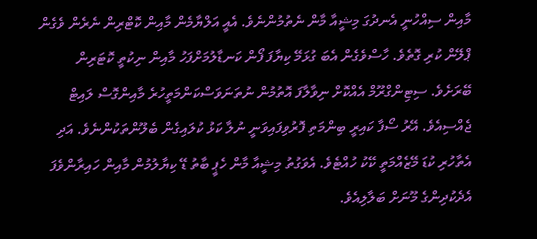މާއިން ސިއްހުނީ އެނދުގަ މިޝީއާ މާން ނެތުމުންނެވެ. އެއީ އަލްޔާމެން މާއިން ކޮޓްރިން ނެރެން ވެގެން ޕްލޭން ކުރި ގޮތެވެ. ހާސްވެގެން އެބަ ގުޅަމޭ ކިޔާފަ ފޯން ކަނޑާލުމަށްފަހު މާއިން ނިކުތީ ކޮޓަރިން ބޭރަށެވެ. ސިޓިންގްރޫމް އެއްކޮށް ނިވާލާފަ އޮތުމުން ނުތަނަވަސްކަންމަތީހުރެ މާއިންގޮސް ލައިޓް ޖެއްސިއެވެ. އޭރު ސޯފާ ކައިރީ ބިންމަތި ފޮރުވިފައިވަނީ ނުލާ ކަޅު ކުލައިގެން ބެލޫންތަކުންނެވެ. އަދި އެތާހުރި ކުޑަ މޭޒެއްމަތީ ކޭކު ހުއްޓެވެ. އެވަގުތު މިޝީއާ މާން ހެޕީ ބާތު ޑޭ ކިޔާލުމުން މާއިން ހައިރާންވެފަ އެދެކުދިންގެ މޫނަށް ބަލާލިއެވެ.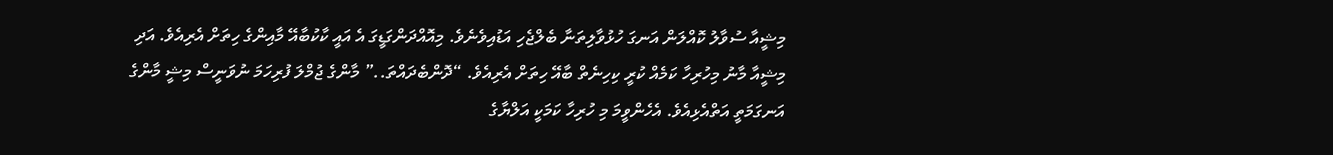މިޝީއާ ސުވާލު ކޮއްލަން އަނގަ ހުޅުވާލިތަނާ ބެލްޖެހި އަޑުއިވެނެވެ. މިއޮއްދަންގަޑީގަ އެ އައީ ކާކުބާއޭ މާއިންގެ ހިތަށް އެރިއެވެ. އަދި މިޝީއާ މާނު މިހުރިހާ ކަމެއް ކުރީ ކިހިނެތް ބާއޭ ހިތަށް އެރިއެވެ. “ދޮންބެދައްތަ..” މާންގެ ޖުމްލަ ފުރިހަމަ ނުވަނީސް މިޝީ މާންގެ އަނގަމަތީ އަތްއެޅިއެވެ. އެހެންވީމަ މި ހުރިހާ ކަމަކީ އަލްޔާގެ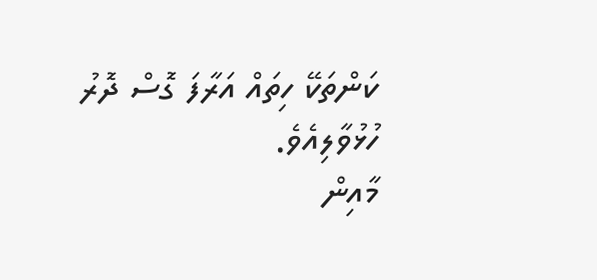ކަންތަކޭ ހިތައް އަރާފަ ގޮސް ދޮރު ހުޅުވާލިއެވެ.
މާއިން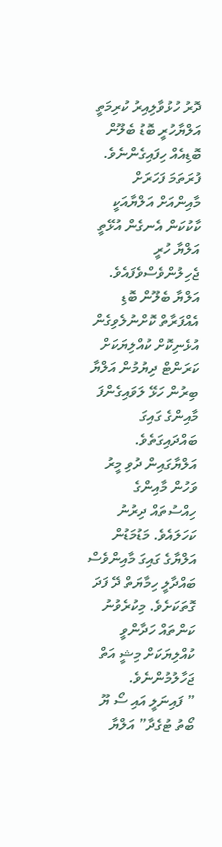ދޮރު ހުޅުވާލިއިރު ކުރިމަތީ އަލްޔާހުރީ ބޮޑު ބެލޫން ބޮޑިއެއް ހިފައިގެންނެވެ. ފުރަތަމަ ފަހަރަށް މާއިންއަށް އަލްޔާއަކީ ކާކުކަން އެނގެން އުޅޭތީ އަލްޔާ ހުރީ ޖެހިލުންވެސްވެފައެވެ. އަލްޔާ ބެލޫން ބޮޑި އެއްފަރާތް ކޮށްނުލެވިގެން އުޅެނިކޮށް ކުއްލިޔަކަށް ކަރަންޓް ދިޔުމުން އަލްޔާ ބިރުން ހަޅޭ ލަވައިގެންފަ މާއިންގެ ގައިގަ ބައްދައިގަތެވެ. އަލްޔާގައިން ދުވި މީރު ވަހުން މާއިންގެ ހިއްސުތައް ދިރުނު ކަހަލައެވެ. މަޑުމަޑުން އަލްޔާގެ ގައިގަ މާއިންވެސް ބައްދާލީ ހިމާޔަތް ދޭ ފަދަ ގޮތަކަށެވެ. މިކުރެވުނު ކަންތައް ހަދާންވީ ކުއްލިޔަކަށް މިޝީ އަތް ޖަހާލުމުންނެވެ.
” ފައިނަލީ އައި ސޯ ޔޫ ބޯތު ޓުގެދާ” އަލްޔާ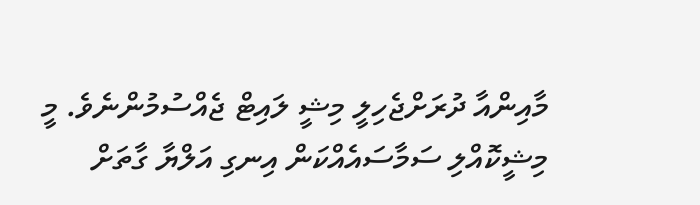މާއިންއާ ދުރަށްޖެހިލީ މިޝީ ލައިޓް ޖެއްސުމުންނެވެ. މީ މިޝީކޮއްލި ސަމާސައެއްކަން އިނގި އަލްޔާ ގާތަށް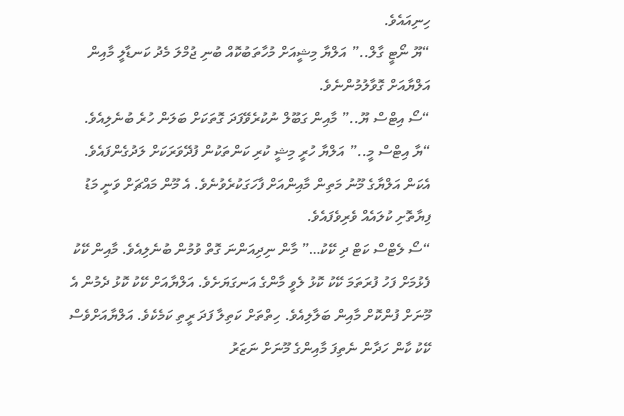ހިނިއައެވެ.
“ޔޫ ނޯޓީ ގާލް..” އަލްޔާ މިޝީއަށް މުހާތަބުކޮއް ބުނި ޖުމްލަ މެދު ކަނޑާލީ މާއިން އަލްޔާއަށް ގޮވާލުމުންނެވެ.
“ސޯ އިޓްސް ޔޫ..” މާއިން ގަބޫލް ނުކުރެވޭފަދަ ގޮތަކަށް ބަލަން ހުރެ ބުނެލިއެވެ.
“ޔާ އިޓްސް މީ..” އަލްޔާ ހުރީ މިޝީ ކުރި ކަންތަކުން ފުދޭވަރަކަށް ލަދުގެންފައެވެ. އެކަން އަލްޔާގެ މޫނު މަތިން މާއިންއަށް ފާހަގަކުރެވުނެވެ. އެ މޫން މައްޗަށް ވަނީ މަޑު ފިޔާތޮށި ކުލައެއް ވެރިވެފައެވެ.
“ސޯ ލެޓްސް ކަޓް ދި ކޭކު…” މާން ނިދިއަންނަ ގޮތް ވުމުން ބުނެލިއެވެ. މާއިން ކޭކު ފެޅުމަށް ފަހު ފުރަތަމަ ކޭކު ކޮޅު ލެވީ މާންގެ އަނގަޔަށެވެ. އަލްޔާއަށް ކޭކު ކޮޅު ދެމުން އެ މޫނަށް ފުންކޮށް މާއިން ބަލާލިއެވެ. ހިތްތަށް ކަތިލާ ފަދަ ރީތި ކަމެކެވެ. އަލްޔާއަށްވެސް ކޭކު ކާން ހަދާން ނެތިފަ މާއިންގެ މޫނަށް ނަޒަރު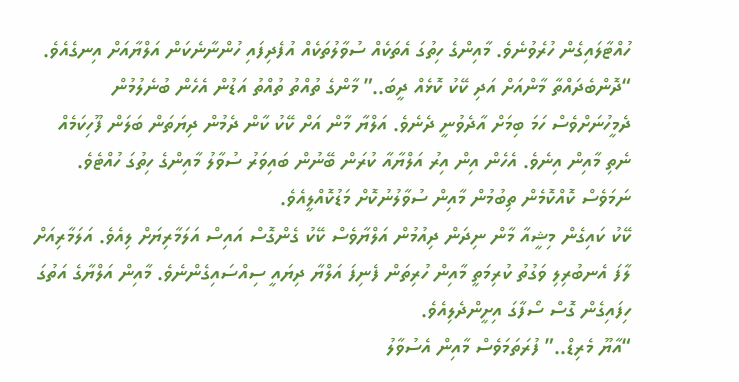ހުއްޓާލައިގެން ހުރެވުނެވެ. މާއިންގެ ހިތުގަ އެތަކެއް ސުވާލުތަކެއް އުފެދިފައި ހުންނާނެކަން އަލްޔާއަށް އިނގެއެވެ.
“ދޮންބެދައްތާ މާންއަށް އަދި ކޭކު ކޮޅެއް ދީބަ..” މާންގެ ތުއްތު ތުއްތު އަޑުން އެހެން ބުނެލުމުން ދެމީހުނަށްވެސް ހަމަ ބިމަށް އާދެވުނީ ދެނެވެ. އަލްޔާ މާން އަށް ކޭކު ކާން ދެމުން ދިޔަތަން ބަލަން ފޫހިކަމެއް ނެތި މާއިން އިނެވެ. އެހެން އިން އިރު އަލްޔާއާ ކުރަން ބޭނުން ބައިވަރު ސުވާލު މާއިންގެ ހިތުގަ ހުއްޓެވެ. ނަމަވެސް ކޮއްކޮމެން ތިބުމުން މާއިން ސުވާލުނުކޮށް މަޑުކޮއްލީއެވެ.
ކޭކު ކައިގެން މިޝީއާ މާން ނިދަން ދިއުމުން އަލްޔާވެސް ކޭކު ގެންގޮސް އައިސް އަލަމާރިޔަށް ލިއެވެ. އަލަމާރިއަށް ލާފަ އެނބުރިލި ވަގުތު ކުރިމަތީ މާއިން ހުރިތަން ފެނިފަ އަލްޔާ ދިޔައީ ސިއްސައިގެންނެވެ. މާއިން އަލްޔާގެ އަތުގަ ހިފައިގެން ގޮސް ސޯފާގަ އިށީންދެލިއެވެ.
“އާޔޫ މެރިޑް..” ފުރަތަމަވެސް މާއިން އެސުވާލު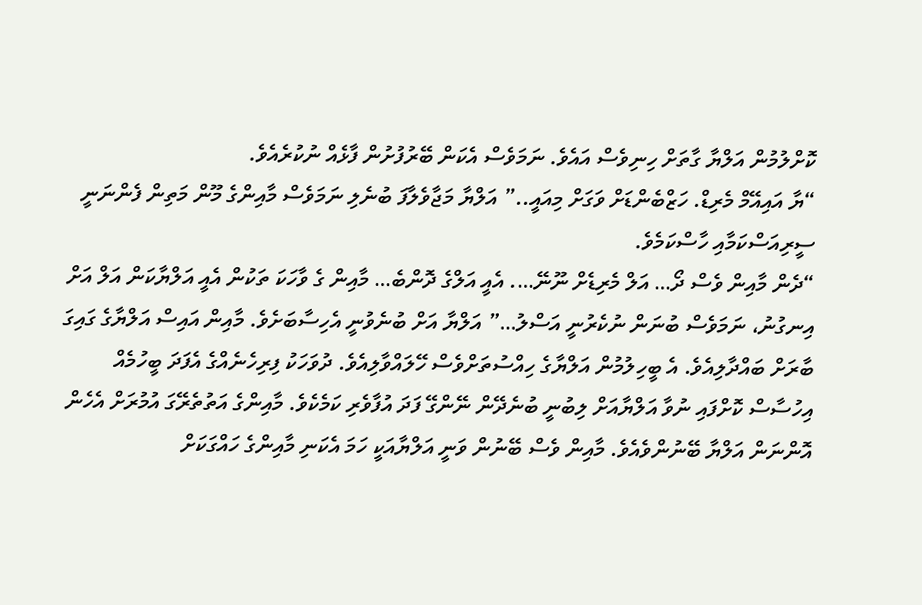ކޮށްލުމުން އަލްޔާ ގާތަށް ހިނިވެސް އައެވެ. ނަމަވެސް އެކަން ބޭރުފުށުން ފާޅެއް ނުކުރެއެވެ.
“ޔާ އައިއޭމް މެރިޑް. ހަޒްބެންޑަށް ވަގަށް މިއައީ..” އަލްޔާ މަޖާވެލާފަ ބުނެލި ނަމަވެސް މާއިންގެ މޫން މަތިން ފެންނަނީ ސީރިއަސްކަމާއި ހާސްކަމެވެ.
“ދެން މާއިން ވެސް ދޯ… އަލް މެރިޑެށް ނޫނޭ…. އެއީ އަލްގެ ދޮންބެ… މާއިން ގެ ވާހަކަ ތަކުން އެއީ އަލްޔާކަން އަލް އަށް އިނގުނު، ނަމަވެސް ބުނަން ނުކެރުނީ އަސްލު…” އަލްޔާ އަށް ބުނެވުނީ އެހިސާބަށެވެ. މާއިން އައިސް އަލްޔާގެ ގައިގަ ބާރަށް ބައްދާލިއެވެ. އެ ބީހިލުމުން އަލްޔާގެ ހިއްސުތަށްވެސް ހޭލައްވާލިއެވެ. ދުވަހަކު ފިރިހެނެއްގެ އެފަދަ ބީހުމެއް އިހުސާސް ކޮށްފައި ނުވާ އަލްޔާއަށް ލިބުނީ ބުނެދޭން ނޭންގޭ ފަދަ އުފާވެރި ކަމެކެވެ. މާއިންގެ އަތުތެރޭގަ އުމުރަށް އެހެން އޮންނަން އަލްޔާ ބޭނުންވެއެވެ. މާއިން ވެސް ބޭނުން ވަނީ އަލްޔާއަކީ ހަމަ އެކަނި މާއިންގެ ހައްގަކަށް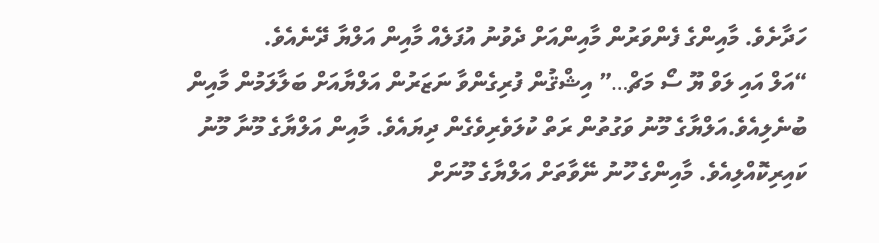ހަދާށެވެ. މާއިންގެ ފެންވަރުން މާއިންއަށް ދެވުނު އުފަލެއް މާއިން އަލްޔާ ދޭނެއެވެ.
“އަލް އައި ލަވް ޔޫ ސޯ މަޗް…” އިޝްޤުން ފުރިގެންވާ ނަޒަރުން އަލްޔާއަށް ބަލާލަމުން މާއިން ބުނެލިއެވެ.އަލްޔާގެ މޫނު ވަގުތުން ރަތް ކުލަވެރިވެގެން ދިޔައެވެ. މާއިން އަލްޔާގެ މޫނާ މޫނު ކައިރިކޮއްލިއެވެ. މާއިންގެ ހޫނު ނޭވާތަށް އަލްޔާގެ މޫނަށް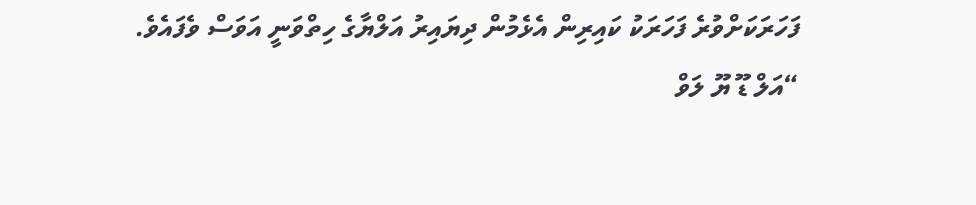ފަހަރަކަށްވުރެ ފަހަރަކު ކައިރިން އެޅެމުން ދިޔައިރު އަލްޔާގެ ހިތްވަނީ އަވަސް ވެފައެވެ.
“އަލް ޑޫ ޔޫ ލަވް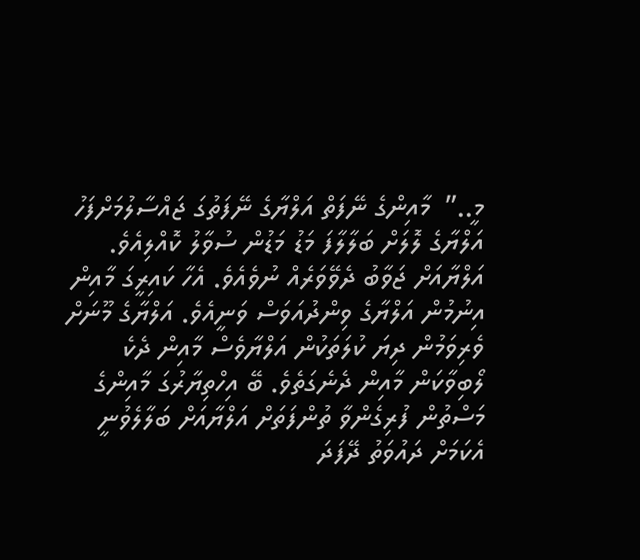މީ..”  މާއިންގެ ނޭފަތް އަލްޔާގެ ނޭފަތުގަ ޖައްސާލުމަށްފަހު އަލްޔާގެ ލޮލަށް ބަލާލާފަ މަޑު މަޑުން ސުވާލު ކޮއްލިއެވެ.
އަލްޔާއަށް ޖަވާބު ދެވޭވަރެއް ނުވެއެވެ. އެހާ ކައިރީގަ މާއިން އިނުމުން އަލްޔާގެ ވިންދުއަވަސް ވަނީއެވެ. އަލްޔާގެ މޫނަށް ވެރިވަމުން ދިޔަ ކުލަތަކުން އަލްޔާވެސް މާއިން ދެކެ ލޯބިވާކަން މާއިން ދެނެގަތެވެ. ބޭ އިހްތިޔާރުގަ މާއިންގެ މަސްތުން ފުރިގެންވާ ތުންފަތަށް އަލްޔާއަށް ބަލާލެވުނީ އެކަމަށް ދައުވަތު ދޭފަދަ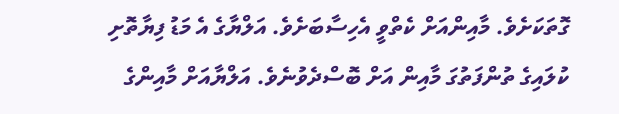ގޮތަކަށެވެ. މާއިންއަށް ކެތްވީ އެހިސާބަށެވެ. އަލްޔާގެ އެ މަޑު ފިޔާތޮށި ކުލައިގެ ތުންފަތުގަ މާއިން އަށް ބޮސްދެވުނެވެ. އަލްޔާއަށް މާއިންގެ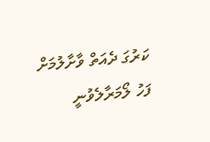ކަރުގަ ދެއަތް ވާށާލުމަށް ފަހު ލޯމަރާލެވުނީ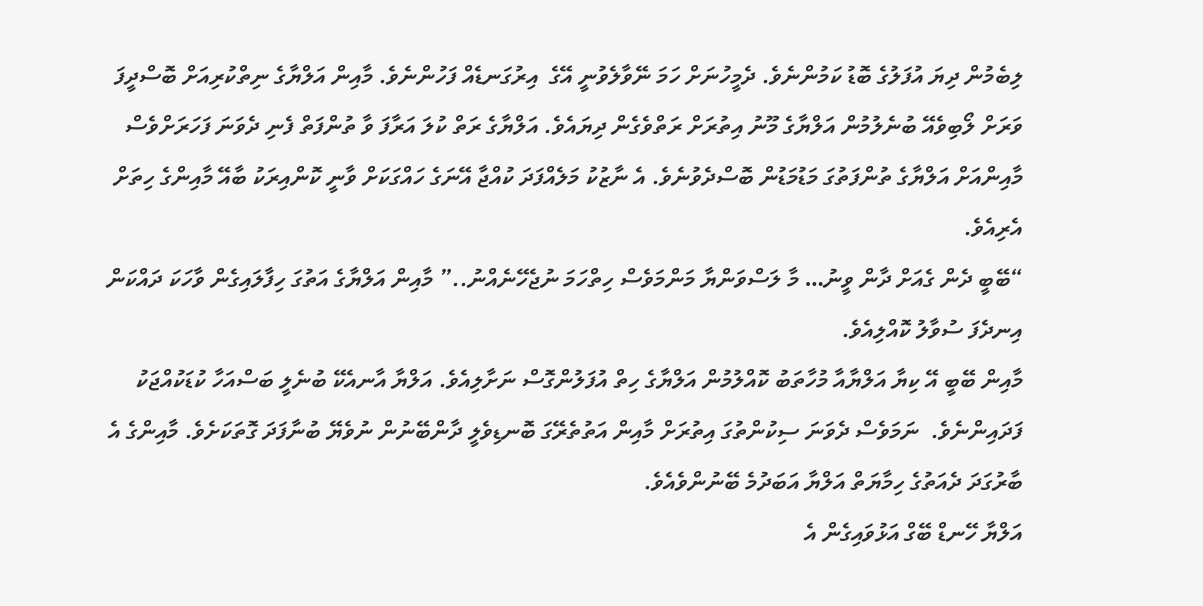ލިބެމުން ދިޔަ އުފަލުގެ ބޮޑު ކަމުންނެވެ. ދެމީހުނަށް ހަމަ ނޭވާލެވުނީ އޭގެ  އިރުގަނޑެއް ފަހުންނެވެ. މާއިން އަލްޔާގެ ނިތްކުރިއަށް ބޮސްދީފަ ވަރަށް ލޯބިވެއޭ ބުނެލުމުން އަލްޔާގެ މޫނު އިތުރަށް ރަތްވެގެން ދިޔައެވެ. އަލްޔާގެ ރަތް ކުލަ އަރާފަ ވާ ތުންފަތް ފެނި ދެވަނަ ފަހަރަށްވެސް މާއިންއަށް އަލްޔާގެ ތުންފަތުގަ މަޑުމަޑުން ބޮސްދެވުނެވެ. އެ ނާޒުކު މަލެއްފަދަ ކުއްޖާ އޭނަގެ ހައްގަކަށް ވާނީ ކޮންއިރަކު ބާއޭ މާއިންގެ ހިތަށް އެރިއެވެ.
“ބޭބީ ދެން ގެއަށް ދާން ވީނު… މާ ލަސްވަންޔާ މަންމަވެސް ހިތްހަމަ ނުޖެހޭނެއްނު..” މާއިން އަލްޔާގެ އަތުގަ ހިފާލައިގެން ވާހަކަ ދައްކަން އިނދެފަ ސުވާލު ކޮއްލިއެވެ.
މާއިން ބޭބީ އޭ ކިޔާ އަލްޔާއާ މުހާތަބު ކޮއްލުމުން އަލްޔާގެ ހިތް އުފަލުންގޮސް ނަށާލިއެވެ. އަލްޔާ އާނއެކޭ ބުނެލީ ބަސްއަހާ ކުޑަކުއްޖަކު ފަދައިންނެވެ.  ނަމަވެސް ދެވަނަ ސިކުންތުގަ އިތުރަށް މާއިން އަތުތެރޭގަ ބޮނޑިވެލީ ދާންބޭނުން ނުވެޔޭ ބުނާފަދަ ގޮތަކަށެވެ. މާއިންގެ އެ ބާރުގަދަ ދެއަތުގެ ހިމާޔަތް އަލްޔާ އަބަދުމެ ބޭނުންވެއެވެ.
އަލްޔާ ހޭނޑް ބޭގް އަޅުވައިގެން އެ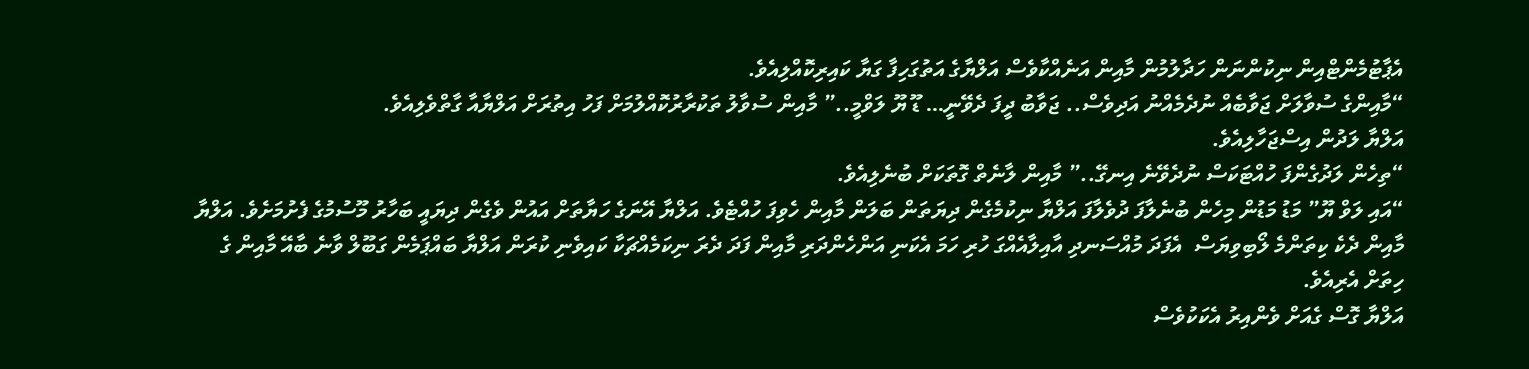އެޕާޓުމެންޓްއިން ނިކުންނަން ހަދާލުމުން މާއިން އަނެއްކާވެސް އަލްޔާގެ އަތުގަހިފާ ގަޔާ ކައިރިކޮއްލިއެވެ.
“މާއިންގެ ސުވާލަށް ޖަވާބެއް ނުދެމެއްނު އަދިވެސް.. ޖަވާބު ދީފަ ދެވޭނީ… ޑޫ ޔޫ ލަވްމީ..” މާއިން ސުވާލު ތަކުރާރުކޮއްލުމަށް ފަހު އިތުރަށް އަލްޔާއާ ގާތްވެލިއެވެ.
އަލްޔާ ލަދުން އިސްޖަހާލިއެވެ.
“ތިހެން ލަދުގެންފަ ހުއްޓަކަސް ނުދެވޭނެ އިނގޭ..” މާއިން ލާނެތް ގޮތަކަށް ބުނެލިއެވެ.
“އައި ލަވް ޔޫ” މަޑު މަޑުން މިހެން ބުނެލާފަ ދުވެލާފަ އަލްޔާ ނިކުމެގެން ދިޔަތަން ބަލަން މާއިން ހެވިފަ ހުއްޓެވެ. އަލްޔާ އޭނަގެ ހަޔާތަށް އައުން ވެގެން ދިޔައީ ބަހާރު މޫސުމުގެ ފެށުމަށެވެ. އަލްޔާ މާއިން ދެކެ ކިތަންމެ ލޯބިވިޔަސް  އެފަދަ މުއްސަނދި އާއިލާއެއްގަ ހުރި ހަމަ އެކަނި އަންހެންދަރި މާއިން ފަދަ ދެރަ ނިކަމެއްޗަކާ ކައިވެނި ކުރަން އަލްޔާ ބައްޕަމެން ގަބޫލް ވާނެ ބާއޭ މާއިން ގެ ހިތަށް އެރިއެވެ.
އަލްޔާ ގޮސް ގެއަށް ވެންއިރު އެކަކުވެސް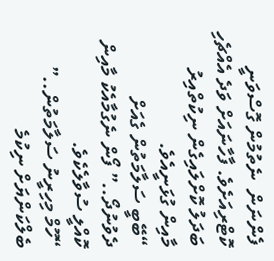ފެންނަން  ނެތުމުން ގޮސްވަނީ ކޮޓްރިއަށެވެ. ފާހާނައަށް ވަދެ އެއްޗެހި ބަދަލު ކޮށްލައިގެން ނިކުތްއިރު މާއިން ގުޅަނީއެވެ.
“ބޭބީ ސަލާމަތުން ގެއަށް ދެވުނުދޯ..” ފޯން ނެގުމާއެކު މާއިން ކޮއްލީ ސުވާލެކެވެ.
“ހޫމް މިހިރީނު ސަލާމަތުން..” ބެލްކަންޔަށް ނިކުމެ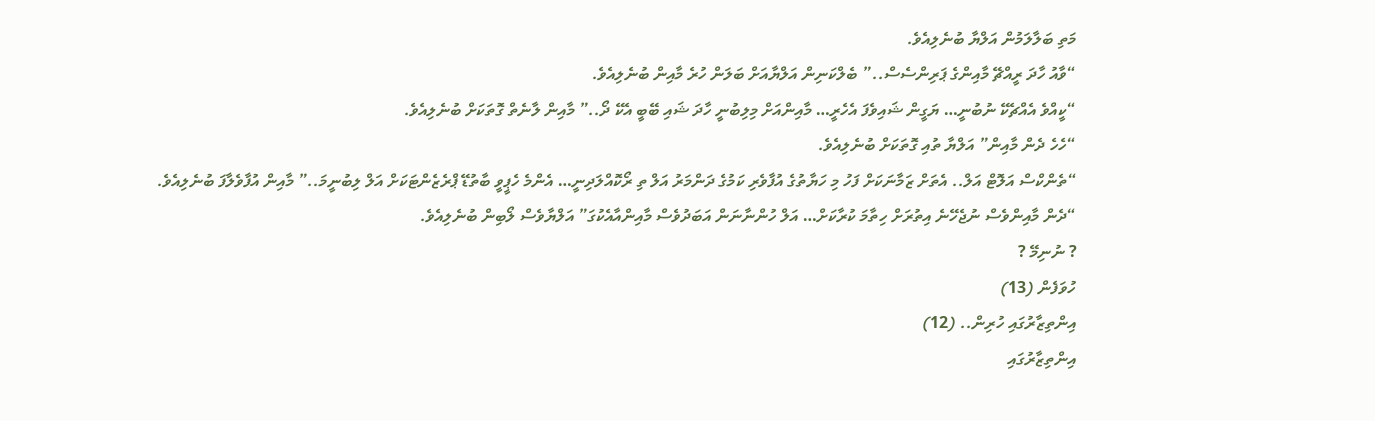މަތި ބަލާލަމުން އަލްޔާ ބުނެލިއެވެ.
“ވާއު ހާދަ ރީއްޗޭ މާއިންގެ ޕަރިންސެސް..” ބެލްކަނިން އަލްޔާއަށް ބަލަން ހުރެ މާއިން ބުނެލިއެވެ.
“ކީއްވެ އެއްޗެކޭ ނުބުނީ… ޔަގީން ޝައިވެފަ އެހެރީ… މާއިންއަށް މިލިބުނީ ހާދަ ޝައި ބޭބީ އެކޭ ދޯ..” މާއިން ލާނެތް ގޮތަކަށް ބުނެލިއެވެ.
“ހެހެ ދެން މާއިން” އަލްޔާ ތުއި ގޮތަކަށް ބުނެލިއެވެ.
“ތެންކްސް އަލޮޓް އަލް.. އެތަށް ޒަމާނަކަށް ފަހު މި ހަޔާތުގެ އުފާވެރި ކަމުގެ ދަންމަރު އަލް ތި ރޯކޮއްލަދިނީ… އެންމެ ހެޕީވީ ބާތުޑޭ ޕްރެޒެންޓަކަށް އަލް ލިބުނީމަ..” މާއިން އުފާވެލާފަ ބުނެލިއެވެ.
“ދެން މާއިންވެސް ނުޖެހޭނެ އިތުރަށް ހިތާމަ ކުރާކަށް… އަލް ހުންނާނަން އަބަދުވެސް މާއިންއާއެކުގަ” އަލްޔާވެސް ލޯބިން ބުނެލިއެވެ.
? ނުނިމޭ ?
ހުވަފެން (13)
އިންތިޒާރުގައި ހުރިން.. (12)
އިންތިޒާރުގައި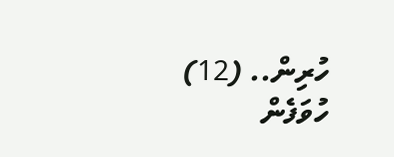ހުރިން.. (12)
ހުވަފެން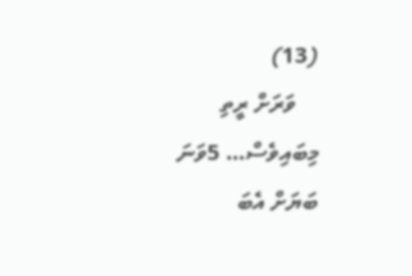(13)
    ވަރަށް ރީތި މިބައިވެސް… 5ވަނަ ބަޔަށް އެބަ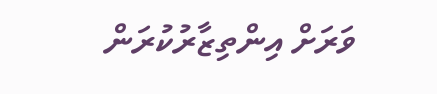ވަރަށް އިންތިޒާރުކުރަން